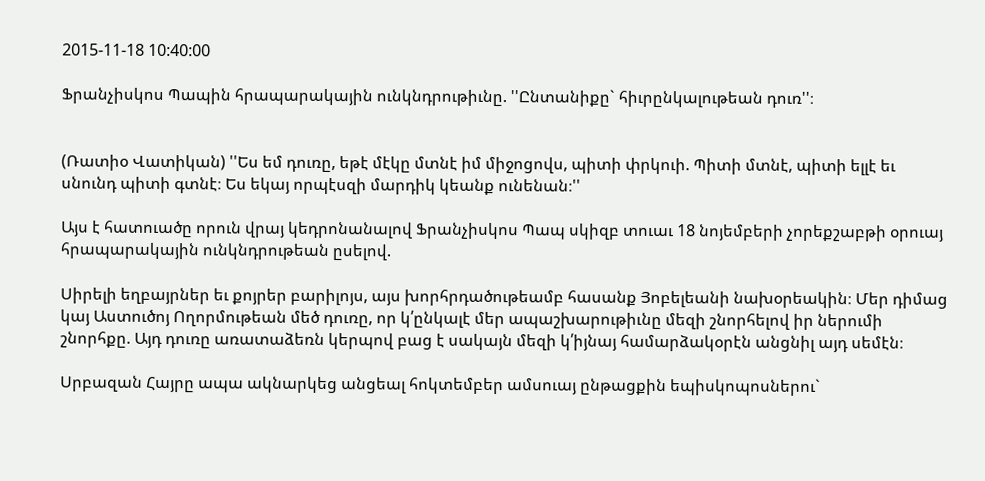2015-11-18 10:40:00

Ֆրանչիսկոս Պապին հրապարակային ունկնդրութիւնը. ''Ընտանիքը` հիւրընկալութեան դուռ''։


(Ռատիօ Վատիկան) ''Ես եմ դուռը, եթէ մէկը մտնէ իմ միջոցովս, պիտի փրկուի. Պիտի մտնէ, պիտի ելլէ եւ սնունդ պիտի գտնէ։ Ես եկայ որպէսզի մարդիկ կեանք ունենան։''

Այս է հատուածը որուն վրայ կեդրոնանալով Ֆրանչիսկոս Պապ սկիզբ տուաւ 18 նոյեմբերի չորեքշաբթի օրուայ հրապարակային ունկնդրութեան ըսելով.

Սիրելի եղբայրներ եւ քոյրեր բարիլոյս, այս խորհրդածութեամբ հասանք Յոբելեանի նախօրեակին։ Մեր դիմաց կայ Աստուծոյ Ողորմութեան մեծ դուռը, որ կ՛ընկալէ մեր ապաշխարութիւնը մեզի շնորհելով իր ներումի շնորհքը. Այդ դուռը առատաձեռն կերպով բաց է սակայն մեզի կ՛իյնայ համարձակօրէն անցնիլ այդ սեմէն։

Սրբազան Հայրը ապա ակնարկեց անցեալ հոկտեմբեր ամսուայ ընթացքին եպիսկոպոսներու`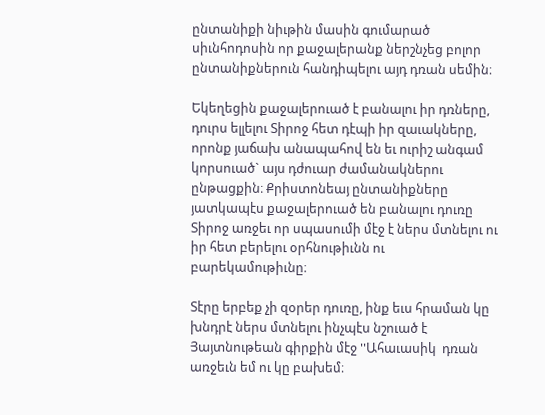ընտանիքի նիւթին մասին գումարած սիւնհոդոսին որ քաջալերանք ներշնչեց բոլոր ընտանիքներուն հանդիպելու այդ դռան սեմին։

Եկեղեցին քաջալերուած է բանալու իր դռները, դուրս ելլելու Տիրոջ հետ դէպի իր զաւակները, որոնք յաճախ անապահով են եւ ուրիշ անգամ կորսուած` այս դժուար ժամանակներու ընթացքին։ Քրիստոնեայ ընտանիքները յատկապէս քաջալերուած են բանալու դուռը Տիրոջ առջեւ որ սպասումի մէջ է ներս մտնելու ու իր հետ բերելու օրհնութիւնն ու բարեկամութիւնը։

Տէրը երբեք չի զօրեր դուռը, ինք եւս հրաման կը խնդրէ ներս մտնելու ինչպէս նշուած է Յայտնութեան գիրքին մէջ ''Ահաւասիկ  դռան առջեւն եմ ու կը բախեմ։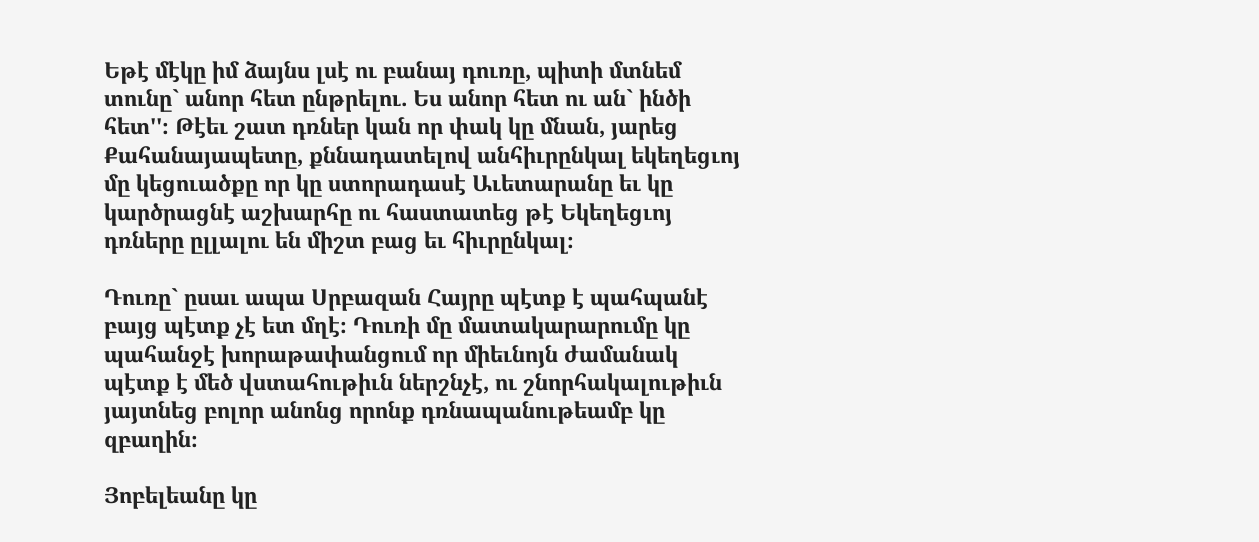Եթէ մէկը իմ ձայնս լսէ ու բանայ դուռը, պիտի մտնեմ տունը` անոր հետ ընթրելու. Ես անոր հետ ու ան` ինծի հետ''։ Թէեւ շատ դռներ կան որ փակ կը մնան, յարեց Քահանայապետը, քննադատելով անհիւրընկալ եկեղեցւոյ մը կեցուածքը որ կը ստորադասէ Աւետարանը եւ կը կարծրացնէ աշխարհը ու հաստատեց թէ Եկեղեցւոյ դռները ըլլալու են միշտ բաց եւ հիւրընկալ։

Դուռը` ըսաւ ապա Սրբազան Հայրը պէտք է պահպանէ բայց պէտք չէ ետ մղէ։ Դուռի մը մատակարարումը կը պահանջէ խորաթափանցում որ միեւնոյն ժամանակ պէտք է մեծ վստահութիւն ներշնչէ, ու շնորհակալութիւն յայտնեց բոլոր անոնց որոնք դռնապանութեամբ կը զբաղին։

Յոբելեանը կը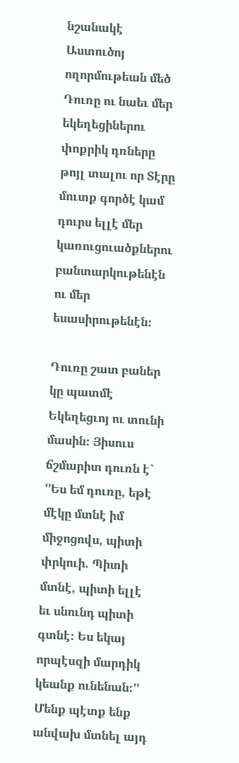նշանակէ Աստուծոյ ողորմութեան մեծ Դուռը ու նաեւ մեր եկեղեցիներու փոքրիկ դռները թոյլ տալու որ Տէրը մուտք գործէ կամ դուրս ելլէ մեր կառուցուածքներու բանտարկութենէն ու մեր եսասիրութենէն։

Դուռը շատ բաներ կը պատմէ Եկեղեցւոյ ու տունի մասին։ Յիսուս ճշմարիտ դուռն է` ''Ես եմ դուռը, եթէ մէկը մտնէ իմ միջոցովս, պիտի փրկուի. Պիտի մտնէ, պիտի ելլէ եւ սնունդ պիտի գտնէ։ Ես եկայ որպէսզի մարդիկ կեանք ունենան։'' Մենք պէտք ենք անվախ մտնել այդ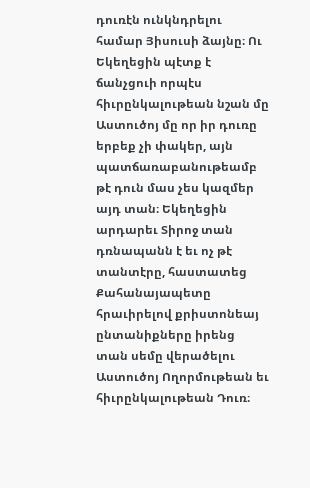դուռէն ունկնդրելու համար Յիսուսի ձայնը։ Ու Եկեղեցին պէտք է ճանչցուի որպէս հիւրընկալութեան նշան մը Աստուծոյ մը որ իր դուռը երբեք չի փակեր, այն պատճառաբանութեամբ թէ դուն մաս չես կազմեր այդ տան։ Եկեղեցին արդարեւ Տիրոջ տան դռնապանն է եւ ոչ թէ տանտէրը, հաստատեց Քահանայապետը հրաւիրելով քրիստոնեայ ընտանիքները իրենց տան սեմը վերածելու Աստուծոյ Ողորմութեան եւ հիւրընկալութեան Դուռ։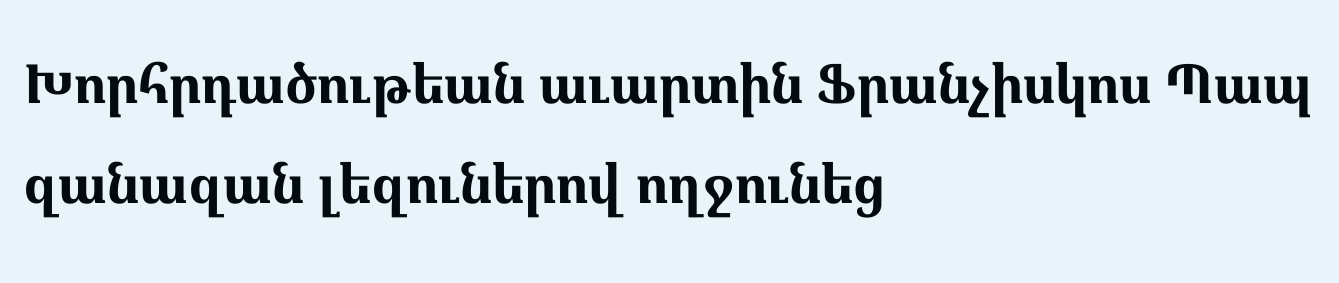Խորհրդածութեան աւարտին Ֆրանչիսկոս Պապ զանազան լեզուներով ողջունեց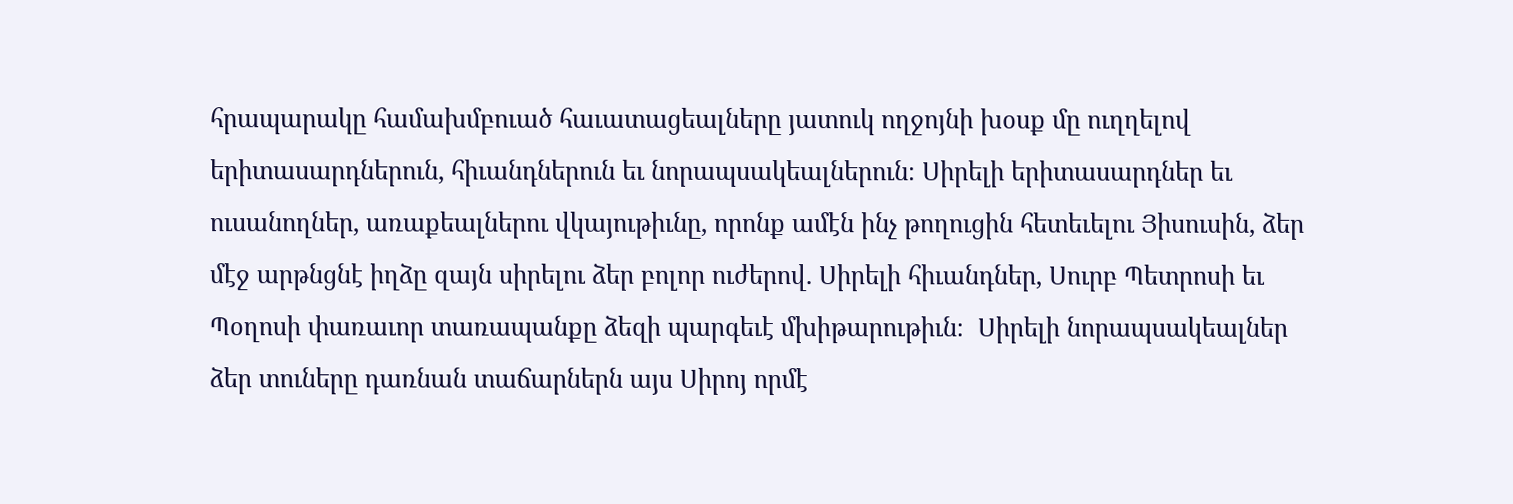հրապարակը համախմբուած հաւատացեալները յատուկ ողջոյնի խօսք մը ուղղելով երիտասարդներուն, հիւանդներուն եւ նորապսակեալներուն։ Սիրելի երիտասարդներ եւ ուսանողներ, առաքեալներու վկայութիւնը, որոնք ամէն ինչ թողուցին հետեւելու Յիսուսին, ձեր մէջ արթնցնէ իղձը զայն սիրելու ձեր բոլոր ուժերով. Սիրելի հիւանդներ, Սուրբ Պետրոսի եւ Պօղոսի փառաւոր տառապանքը ձեզի պարգեւէ մխիթարութիւն։  Սիրելի նորապսակեալներ ձեր տուները դառնան տաճարներն այս Սիրոյ որմէ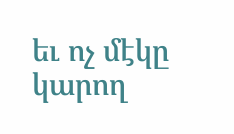եւ ոչ մէկը կարող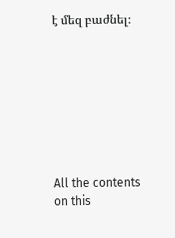է մեզ բաժնել։








All the contents on this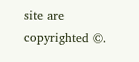site are copyrighted ©.